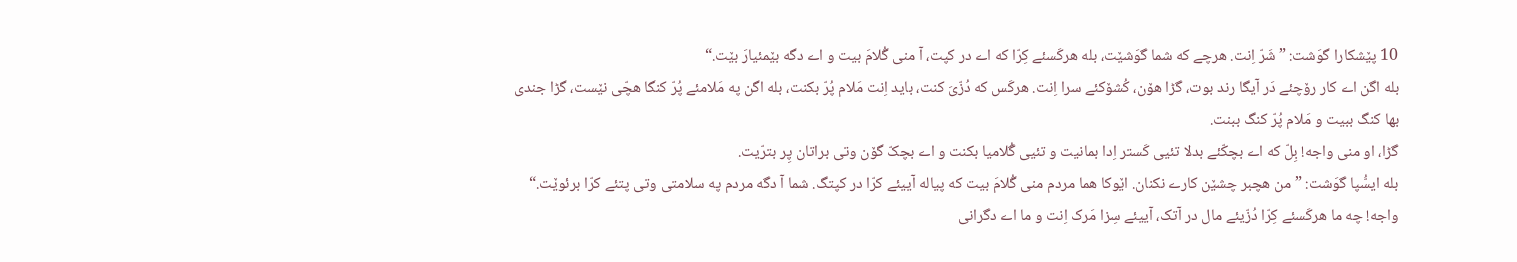10 پێشکارا گوَشت: ”شَرّ اِنت. هرچے که شما گوَشێت، بله هرکَسئے کِرّا که اے در کپت، آ منی گُلامَ بیت و اے دگه بێمئیارَ بێت.“
بله اگن اے کار رۆچئے دَر آیگا رند بوت، گڑا هۆن، کُشۆکئے سرا اِنت. هرکَس که دُزّیَ کنت، باید اِنت مَلام پُرّ بکنت، بله اگن په مَلامئے پُرّ کنگا هچّی نێست، گڑا جندی بها کنگ ببیت و مَلام پُرّ کنگ ببنت.
گڑا، او منی واجه! بِلّ که اے بچکّئے بدلا تئیی کَستر اِدا بمانیت و تئیی گُلامیا بکنت و اے بچکّ گۆن وتی براتان پِر بترّیت.
بله ایسُّپا گوَشت: ”من هچبر چشێن کارے نکنان. اێوکا هما مردم منی گُلامَ بیت که پیاله آییئے کرّا در کپتگ. شما آ دگه مردم په سلامتی وتی پتئے کرّا برئوێت.“
واجه! چه ما هرکَسئے کِرّا دُزّیئے مال در آتک، آییئے سِزا مَرک اِنت و ما اے دگرانی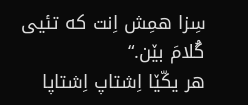سِزا همِش اِنت که تئیی گُلامَ بێن.“
هر یکّێا اِشتاپ اِشتاپا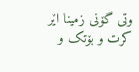وتی گۆنی زمینا اێر کرت و بۆتک و